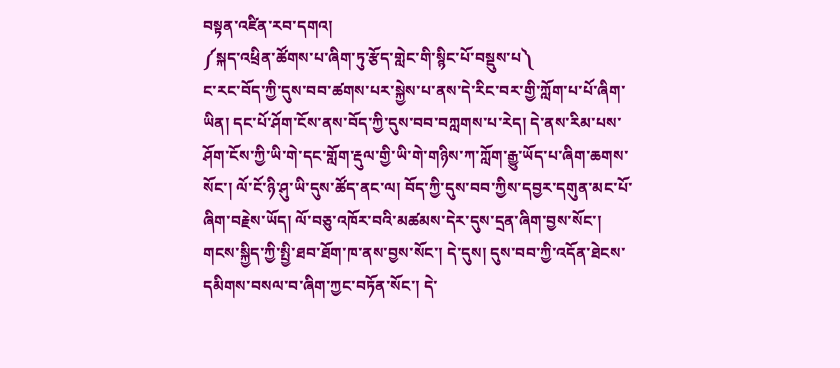བསྟན་འཛིན་རབ་དགའ།
༼སྐད་འཕྲིན་ཚོགས་པ་ཞིག་ཏུ་རྩོད་གླེང་གི་སྙིང་པོ་བསྡུས་པ༽
ང་རང་བོད་ཀྱི་དུས་བབ་ཚགས་པར་སྐྱེས་པ་ནས་དེ་རིང་བར་གྱི་ཀློག་པ་པོ་ཞིག་ཡིན། དང་པོ་ཤོག་ངོས་ནས་བོད་ཀྱི་དུས་བབ་བཀླགས་པ་རེད། དེ་ནས་རིམ་པས་ཤོག་ངོས་ཀྱི་ཡི་གེ་དང་གློག་རྡུལ་གྱི་ཡི་གེ་གཉིས་ཀ་ཀློག་རྒྱུ་ཡོད་པ་ཞིག་ཆགས་སོང་། ལོ་ངོ་ཉི་ཤུ་ཡི་དུས་ཚོད་ནང་ལ། བོད་ཀྱི་དུས་བབ་ཀྱིས་དབྱར་དགུན་མང་པོ་ཞིག་བརྗེས་ཡོད། ལོ་བཅུ་འཁོར་བའི་མཚམས་དེར་དུས་དྲན་ཞིག་བྱས་སོང་།
གངས་སྐྱིད་ཀྱི་སྤྱི་ཐབ་ཐོག་ཁ་ནས་བྱས་སོང་། དེ་དུས། དུས་བབ་ཀྱི་འདོན་ཐེངས་དམིགས་བསལ་བ་ཞིག་ཀྱང་བཏོན་སོང་། དེ་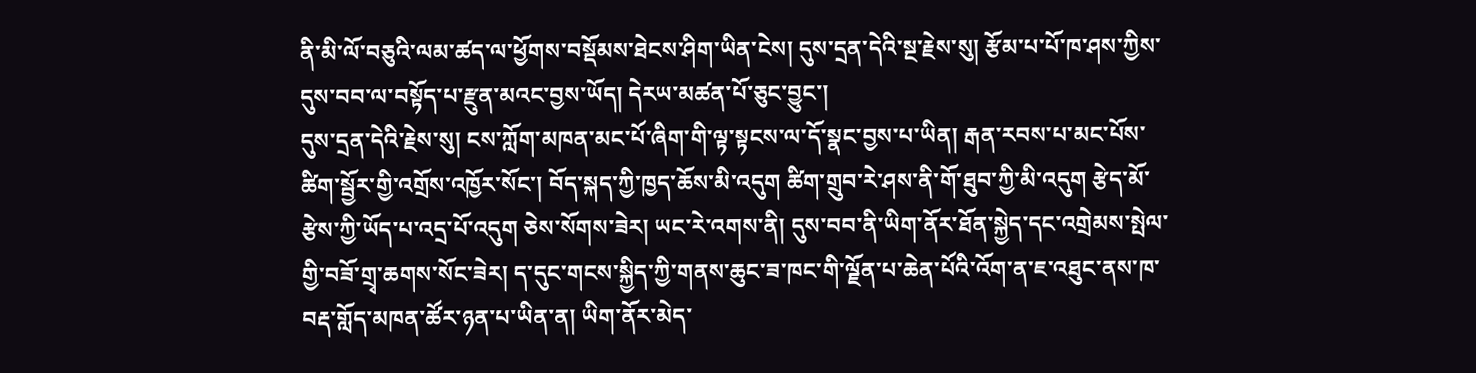ནི་མི་ལོ་བཅུའི་ལམ་ཚད་ལ་ཕྱོགས་བསྡོམས་ཐེངས་ཤིག་ཡིན་ངེས། དུས་དྲན་དེའི་སྔ་རྗེས་སུ། རྩོམ་པ་པོ་ཁ་ཤས་ཀྱིས་དུས་བབ་ལ་བསྟོད་པ་རྫུན་མའང་བྱས་ཡོད། དེརཡ་མཚན་པོ་ཅུང་བྱུང་།
དུས་དྲན་དེའི་རྗེས་སུ། ངས་ཀློག་མཁན་མང་པོ་ཞིག་གི་ལྟ་སྟངས་ལ་དོ་སྣང་བྱས་པ་ཡིན། རྒན་རབས་པ་མང་པོས་ཚིག་སྦྱོར་གྱི་འགྲོས་འཁྱོར་སོང་། བོད་སྐད་ཀྱི་ཁྱད་ཆོས་མི་འདུག ཚིག་གྲུབ་རེ་ཤས་ནི་གོ་ཐུབ་ཀྱི་མི་འདུག རྩེད་མོ་རྩེས་ཀྱི་ཡོད་པ་འདྲ་པོ་འདུག ཅེས་སོགས་ཟེར། ཡང་རེ་འགས་ནི། དུས་བབ་ནི་ཡིག་ནོར་ཐོན་སྐྱེད་དང་འགྲེམས་སྤེལ་གྱི་བཟོ་གྲྭ་ཆགས་སོང་ཟེར། ད་དུང་གངས་སྐྱིད་ཀྱི་གནས་ཆུང་ཟ་ཁང་གི་ལྗོན་པ་ཆེན་པོའི་འོག་ན་ཇ་འཐུང་ནས་ཁ་བརྡ་གློད་མཁན་ཚོར་ཉན་པ་ཡིན་ན། ཡིག་ནོར་མེད་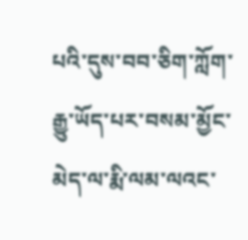པའི་དུས་བབ་ཅིག་ཀློག་རྒྱུ་ཡོད་པར་བསམ་མྱོང་མེད་ལ་རྨི་ལམ་ལའང་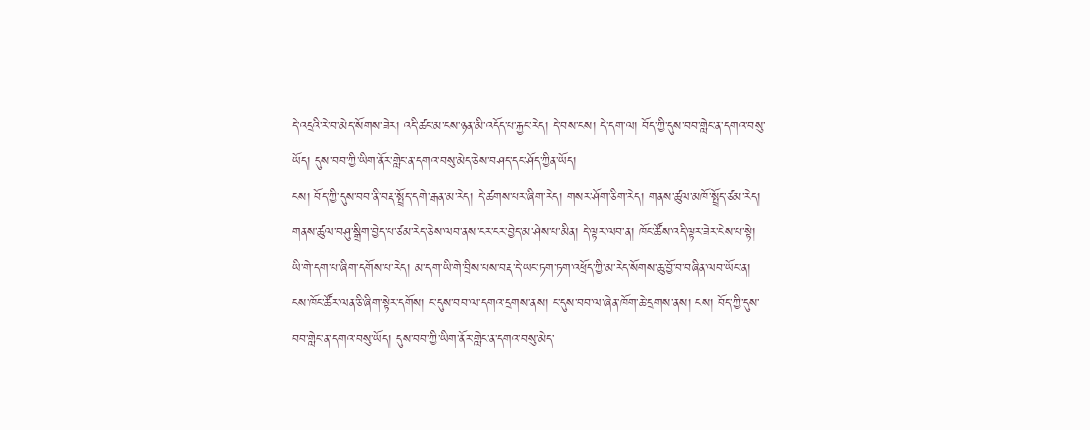དེ་འདྲའི་རེ་བ་མེད་སོགས་ཟེར། འདི་ཚང་མ་ངས་ཉན་མི་འདོད་པ་རྐྱང་རེད། དེ་བས་ངས། དེ་དག་ལ། བོད་ཀྱི་དུས་བབ་གླེང་ན་དགའ་བསུ་ཡོད། དུས་བབ་ཀྱི་ཡིག་ནོར་གླེང་ན་དགའ་བསུ་མེད་ཅེས་བཤད་དང་ཤོད་ཀྱིན་ཡོད།
ངས། བོད་ཀྱི་དུས་བབ་ནི་བརྡ་སྤྲོད་དགེ་རྒན་མ་རེད། དེ་ཚགས་པར་ཞིག་རེད། གསར་ཤོག་ཅིག་རེད། གནས་ཚུལ་མཁོ་སྤྲོད་ཙམ་རེད། གནས་ཚུལ་བཤུ་སྒྲིག་བྱེད་པ་ཙམ་རེད་ཅེས་ལབ་ནས་ངར་ངར་བྱེད་མ་ཤེས་པ་མིན། དེ་ལྟར་ལབ་ན། ཁོང་ཚོས་འདི་ལྟར་ཟེར་ངེས་པ་སྟེ། ཡི་གེ་དག་པ་ཞིག་དགོས་པ་རེད། མ་དག་ཡི་གེ་བྲིས་པས་བརྡ་དེ་ཡང་ཏག་ཏག་འཕྲོད་ཀྱི་མ་རེད་སོགས་ཆུ་བྱོ་བ་བཞིན་ལབ་ཡོང་ན། ངས་ཁོང་ཚོར་ལན་ཅི་ཞིག་སྟེར་དགོས། ང་དུས་བབ་ལ་དགའ་དྲགས་ནས། ང་དུས་བབ་ལ་ཞེན་ཁོག་ཆེ་དྲགས་ནས། ངས། བོད་ཀྱི་དུས་བབ་གླེང་ན་དགའ་བསུ་ཡོད། དུས་བབ་ཀྱི་ཡིག་ནོར་གླེང་ན་དགའ་བསུ་མེད་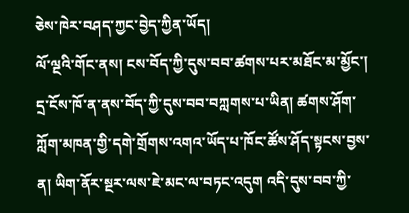ཅེས་ཁེར་བཤད་ཀྱང་བྱེད་ཀྱིན་ཡོད།
ལོ་ལྔའི་གོང་ནས། ངས་བོད་ཀྱི་དུས་བབ་ཚགས་པར་མཐོང་མ་མྱོང་། དྲ་ངོས་ཁོ་ན་ནས་བོད་ཀྱི་དུས་བབ་བཀླགས་པ་ཡིན། ཚགས་ཤོག་ཀློག་མཁན་གྱི་དགེ་གྲོགས་འགའ་ཡོད་པ་ཁོང་ཚོས་ཤོད་སྟངས་བྱས་ན། ཡིག་ནོར་སྔར་ལས་ཇེ་མང་ལ་བཏང་འདུག འདི་དུས་བབ་ཀྱི་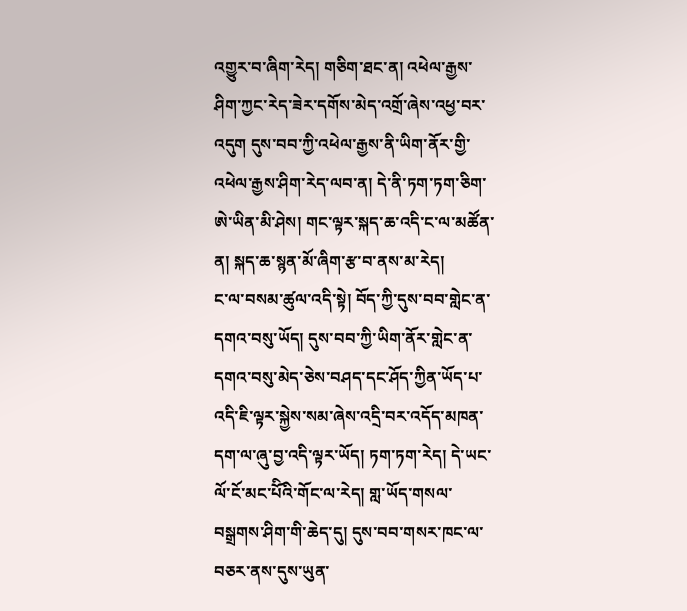འགྱུར་བ་ཞིག་རེད། གཅིག་ཐང་ན། འཕེལ་རྒྱས་ཤིག་ཀྱང་རེད་ཟེར་དགོས་མེད་འགྲོ་ཞེས་འཕྱ་བར་འདུག དུས་བབ་ཀྱི་འཕེལ་རྒྱས་ནི་ཡིག་ནོར་གྱི་འཕེལ་རྒྱས་ཤིག་རེད་ལབ་ན། དེ་ནི་ཏག་ཏག་ཅིག་ཨེ་ཡིན་མི་ཤེས། གང་ལྟར་སྐད་ཆ་འདི་ང་ལ་མཚོན་ན། སྐད་ཆ་སྙན་མོ་ཞིག་རྩ་བ་ནས་མ་རེད།
ང་ལ་བསམ་ཚུལ་འདི་སྟེ། བོད་ཀྱི་དུས་བབ་གླེང་ན་དགའ་བསུ་ཡོད། དུས་བབ་ཀྱི་ཡིག་ནོར་གླེང་ན་དགའ་བསུ་མེད་ཅེས་བཤད་དང་ཤོད་ཀྱིན་ཡོད་པ་འདི་ཇི་ལྟར་སྐྱེས་སམ་ཞེས་འདྲི་བར་འདོད་མཁན་དག་ལ་ཞུ་བྱ་འདི་ལྟར་ཡོད། ཏག་ཏག་རེད། དེ་ཡང་ལོ་ངོ་མང་པོིའི་གོང་ལ་རེད། གླ་ཡོད་གསལ་བསྒྲགས་ཤིག་གི་ཆེད་དུ། དུས་བབ་གསར་ཁང་ལ་བཅར་ནས་དུས་ཡུན་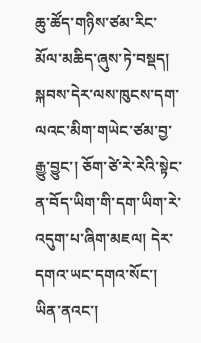ཆུ་ཚོད་གཉིས་ཙམ་རིང་མོལ་མཆིད་ཞུས་ཏེ་བསྡད། སྐབས་དེར་ལས་ཁུངས་དག་ལའང་མིག་གཡེང་ཙམ་བྱ་རྒྱུ་བྱུང་། ཅོག་ཙེ་རེ་རེའི་སྟེང་ན་བོད་ཡིག་གི་དག་ཡིག་རེ་འདུག་པ་ཞིག་མཇལ། དེར་དགའ་ཡང་དགའ་སོང་། ཡིན་ནའང་།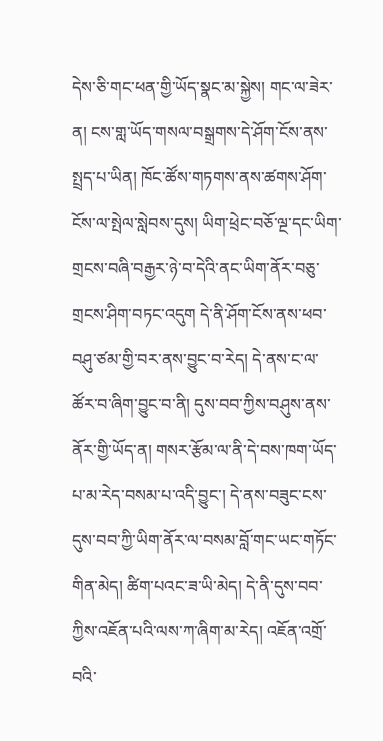དེས་ཅི་གང་ཕན་གྱི་ཡོད་སྣང་མ་སྐྱེས། གང་ལ་ཟེར་ན། ངས་གླ་ཡོད་གསལ་བསྒྲགས་དེ་ཤོག་ངོས་ནས་སྤྲད་པ་ཡིན། ཁོང་ཚོས་གཏགས་ནས་ཚགས་ཤོག་ངོས་ལ་སྤེལ་སླེབས་དུས། ཡིག་ཕྲེང་བཅོ་ལྔ་དང་ཡིག་གྲངས་བཞི་བརྒྱར་ཉེ་བ་དེའི་ནང་ཡིག་ནོར་བཅུ་གྲངས་ཤིག་བཏང་འདུག དེ་ནི་ཤོག་ངོས་ནས་ཕབ་བཤུ་ཙམ་གྱི་བར་ནས་བྱུང་བ་རེད། དེ་ནས་ང་ལ་ཚོར་བ་ཞིག་བྱུང་བ་ནི། དུས་བབ་ཀྱིས་བཤུས་ནས་ནོར་གྱི་ཡོད་ན། གསར་རྩོམ་ལ་ནི་དེ་བས་ཁག་ཡོད་པ་མ་རེད་བསམ་པ་འདི་བྱུང་། དེ་ནས་བཟུང་ངས་དུས་བབ་ཀྱི་ཡིག་ནོར་ལ་བསམ་བློ་གང་ཡང་གཏོང་གིན་མེད། ཚིག་པའང་ཟ་ཡི་མེད། དེ་ནི་དུས་བབ་ཀྱིས་འཇོན་པའི་ལས་ཀ་ཞིག་མ་རེད། འཇོན་འགྲོ་བའི་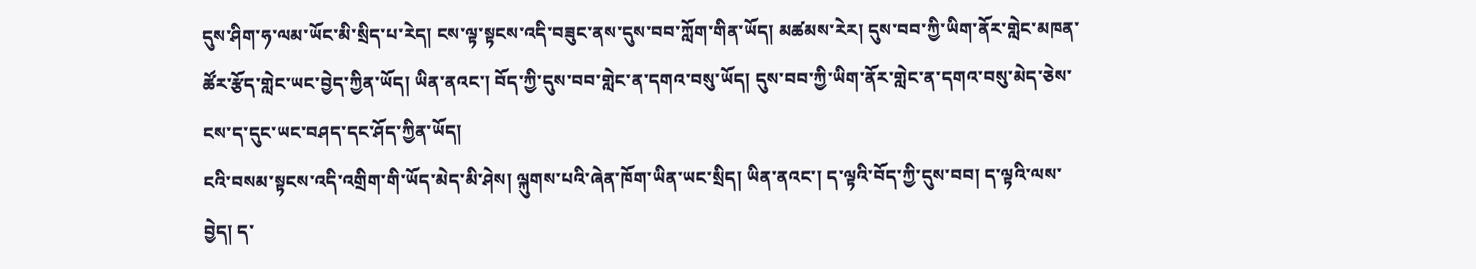དུས་ཤིག་ཧ་ལམ་ཡོང་མི་སྲིད་པ་རེད། ངས་ལྟ་སྟངས་འདི་བཟུང་ནས་དུས་བབ་ཀློག་གིན་ཡོད། མཚམས་རེར། དུས་བབ་ཀྱི་ཡིག་ནོར་གླེང་མཁན་ཚོར་རྩོད་གླེང་ཡང་བྱེད་ཀྱིན་ཡོད། ཡིན་ནའང་། བོད་ཀྱི་དུས་བབ་གླེང་ན་དགའ་བསུ་ཡོད། དུས་བབ་ཀྱི་ཡིག་ནོར་གླེང་ན་དགའ་བསུ་མེད་ཅེས་ངས་ད་དུང་ཡང་བཤད་དང་ཤོད་ཀྱིན་ཡོད།
ངའི་བསམ་སྟངས་འདི་འགྲིག་གི་ཡོད་མེད་མི་ཤེས། ལྐུགས་པའི་ཞེན་ཁོག་ཡིན་ཡང་སྲིད། ཡིན་ནའང་། ད་ལྟའི་བོད་ཀྱི་དུས་བབ། ད་ལྟའི་ལས་བྱེད། ད་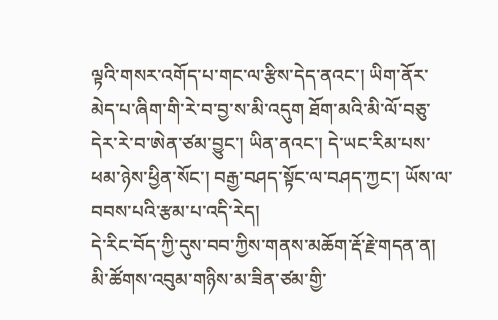ལྟའི་གསར་འགོད་པ་གང་ལ་རྩིས་དེད་ནའང་། ཡིག་ནོར་མེད་པ་ཞིག་གི་རེ་བ་བྱ་ས་མི་འདུག ཐོག་མའི་མི་ལོ་བཅུ་དེར་རེ་བ་ཨེན་ཙམ་བྱུང་། ཡིན་ནའང་། དེ་ཡང་རིམ་པས་ཕམ་ཉེས་ཕྱིན་སོང་། བརྒྱ་བཤད་སྟོང་ལ་བཤད་ཀྱང་། ཡོས་ལ་བབས་པའི་རྩམ་པ་འདི་རེད།
དེ་རིང་བོད་ཀྱི་དུས་བབ་ཀྱིས་གནས་མཆོག་རྡོ་རྗེ་གདན་ན། མི་ཚོགས་འབུམ་གཉིས་མ་ཟིན་ཙམ་གྱི་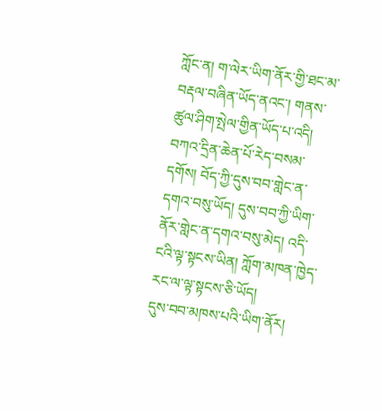ཀློང་ན། ག་ལེར་ཡིག་ནོར་གྱི་ཐང་མ་བརྡལ་བཞིན་ཡོད་ནའང་། གནས་ཚུལ་ཤིག་སྤེལ་གྱིན་ཡོད་པ་འདི། བཀའ་དྲིན་ཆེན་པོ་རེད་བསམ་དགོས། བོད་ཀྱི་དུས་བབ་གླེང་ན་དགའ་བསུ་ཡོད། དུས་བབ་ཀྱི་ཡིག་ནོར་གླེང་ན་དགའ་བསུ་མེད། འདི་ངའི་ལྟ་སྟངས་ཡིན། ཀློག་མཁན་ཁྱེད་རང་ལ་ལྟ་སྟངས་ཅི་ཡོད།
དུས་བབ་མཁས་པའི་ཡིག་ནོར།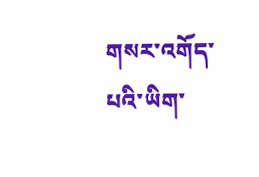གསར་འགོད་པའི་ཡིག་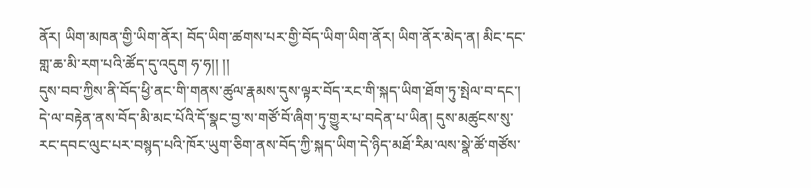ནོར། ཡིག་མཁན་གྱི་ཡིག་ནོར། བོད་ཡིག་ཚགས་པར་གྱི་བོད་ཡིག་ཡིག་ནོར། ཡིག་ནོར་མེད་ན། མིང་དང་གླ་ཆ་མི་རག་པའི་ཚོད་དུ་འདུག ཧ་ཧ།། །།
དུས་བབ་ཀྱིས་ནི་བོད་ཕྱི་ནང་གི་གནས་ཚུལ་རྣམས་དུས་ལྟར་བོད་རང་གི་སྐད་ཡིག་ཐོག་ཏུ་སྤེལ་བ་དང་། དེ་ལ་བརྟེན་ནས་བོད་མི་མང་པོའི་དོ་སྣང་བྱ་ས་གཙོ་བོ་ཞིག་ཏུ་གྱུར་པ་བདེན་པ་ཡིན། དུས་མཚུངས་སུ་རང་དབང་ལུང་པར་བསྙད་པའི་ཁོར་ཡུག་ཅིག་ནས་བོད་ཀྱི་སྐད་ཡིག་དེ་ཉིད་མཐོ་རིམ་ལས་སྣེ་ཚོ་གཙོས་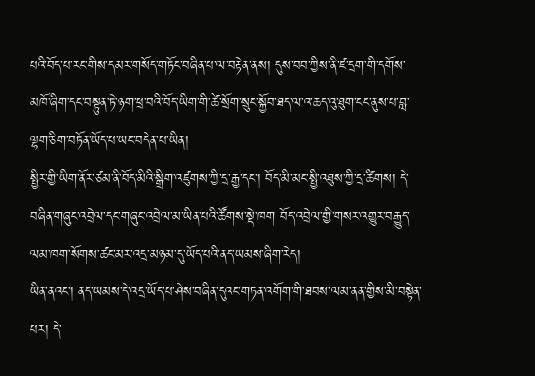པའི་བོད་པ་རང་གིས་དམར་གསོད་གཏོང་བཞིན་པ་ལ་བརྟེན་ནས། དུས་བབ་ཀྱིས་ནི་ཛ་དྲག་གི་དགོས་མཁོ་ཞིག་དང་བསྟུན་ཏེ་ཉག་ཕྲ་བའི་བོད་ཡིག་གི་ཚེ་སྲོག་སྲུང་སྐྱོབ་ཐད་ལ་འ་ཆད་འུ་ཐུག་ངང་ནུས་པ་བླ་ལྷག་ཅིག་བཏོན་ཡོད་པ་ཡང་བདེན་པ་ཡིན།
སྤྱིར་གྱི་ཡིག་ནོར་ཙམ་ནི་བོད་མིའི་སྒྲིག་འཛུགས་ཀྱི་དྲ་རྒྱ་དང་། བོད་མི་མང་སྤྱི་འཐུས་ཀྱི་དྲ་ཚིགས། དེ་བཞིན་གཞུང་འབྲེལ་དང་གཞུང་འབྲེལ་མ་ཡིན་པའི་ཚོགས་སྡེ་ཁག བོད་འབྲེལ་གྱི་གསར་འགྱུར་བརྒྱུད་ལམ་ཁག་སོགས་ཚང་མར་འདྲ་མཉམ་དུ་ཡོད་པའི་ནད་ཡམས་ཞིག་རེད།
ཡིན་ནའང་། ནད་ཡམས་དེ་འདྲ་ཡོད་པ་ཤེས་བཞིན་དུའང་གཏན་འགོག་གི་ཐབས་ལམ་ནན་གྱིས་མི་བསྟེན་པར། དེ་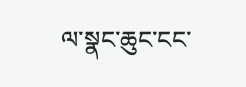ལ་སྣང་ཆུང་ངང་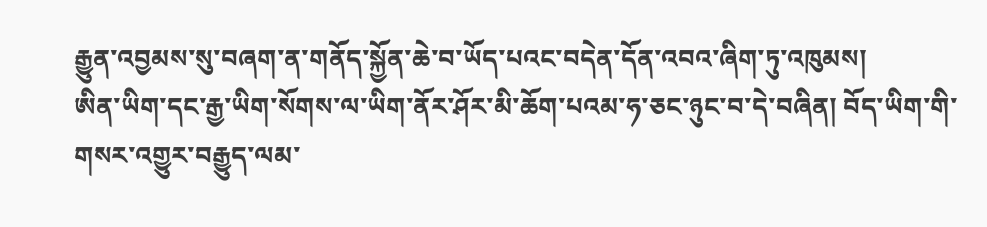རྒྱུན་འབྱམས་སུ་བཞག་ན་གནོད་སྐྱོན་ཆེ་བ་ཡོད་པའང་བདེན་དོན་འབའ་ཞིག་ཏུ་འཁུམས།
ཨིན་ཡིག་དང་རྒྱ་ཡིག་སོགས་ལ་ཡིག་ནོར་ཤོར་མི་ཆོག་པའམ་ཧ་ཅང་ཉུང་བ་དེ་བཞིན། བོད་ཡིག་གི་གསར་འགྱུར་བརྒྱུད་ལམ་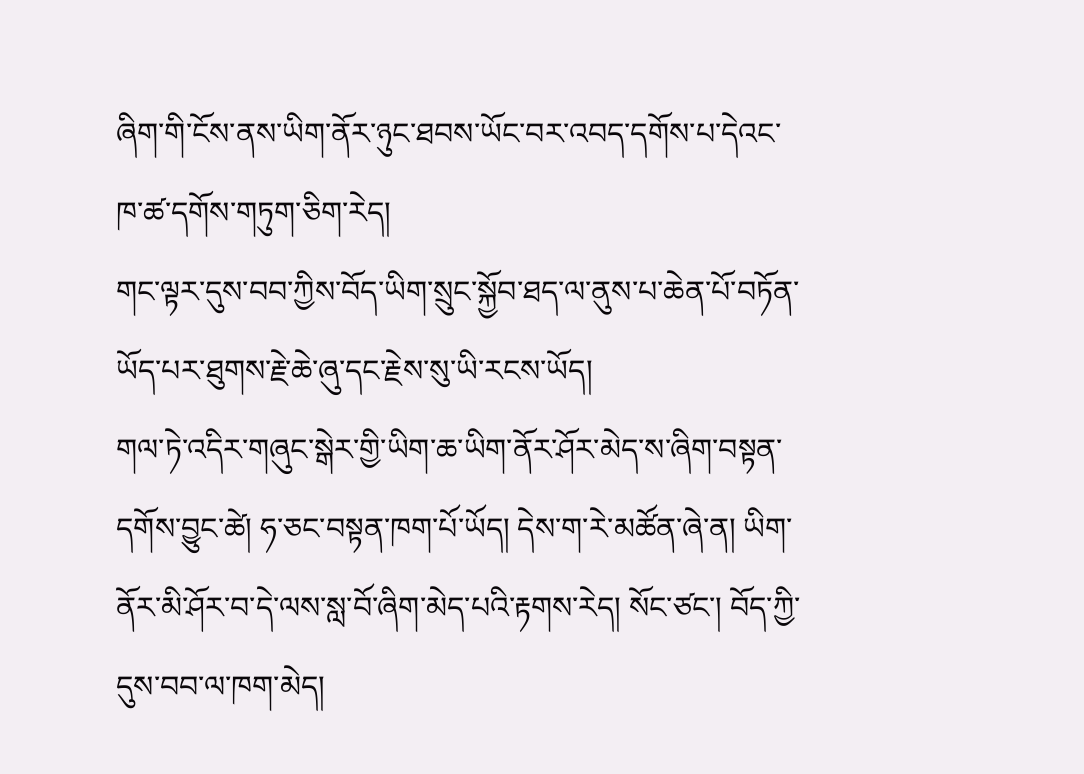ཞིག་གི་ངོས་ནས་ཡིག་ནོར་ཉུང་ཐབས་ཡོང་བར་འབད་དགོས་པ་དེའང་ཁ་ཚ་དགོས་གཏུག་ཅིག་རེད།
གང་ལྟར་དུས་བབ་ཀྱིས་བོད་ཡིག་སྲུང་སྐྱོབ་ཐད་ལ་ནུས་པ་ཆེན་པོ་བཏོན་ཡོད་པར་ཐུགས་རྗེ་ཆེ་ཞུ་དང་རྗེས་སུ་ཡི་རངས་ཡོད།
གལ་ཏེ་འདིར་གཞུང་སྒེར་གྱི་ཡིག་ཆ་ཡིག་ནོར་ཤོར་མེད་ས་ཞིག་བསྟན་དགོས་བྱུང་ཚེ། ཧ་ཅང་བསྟན་ཁག་པོ་ཡོད། དེས་ག་རེ་མཚོན་ཞེ་ན། ཡིག་ནོར་མི་ཤོར་བ་དེ་ལས་སླ་བོ་ཞིག་མེད་པའི་རྟགས་རེད། སོང་ཙང་། བོད་ཀྱི་དུས་བབ་ལ་ཁག་མེད།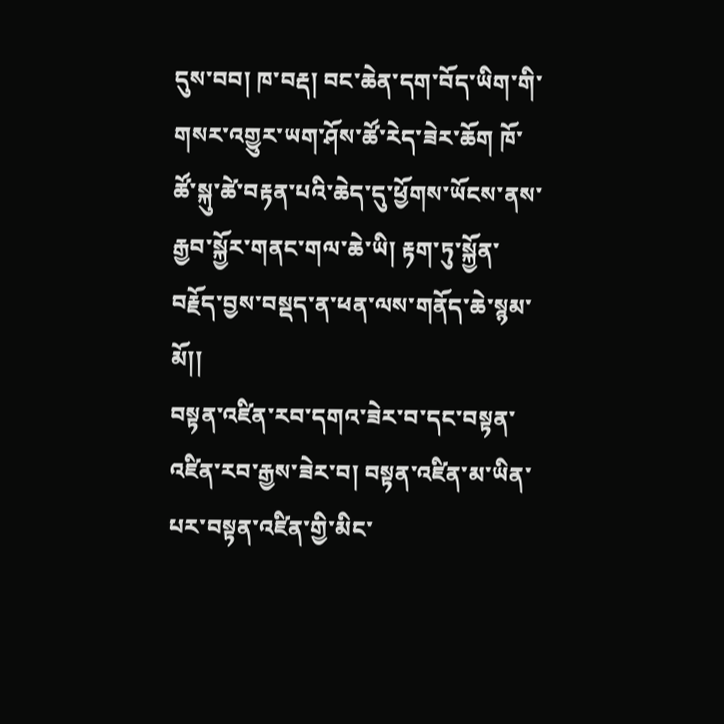དུས་བབ། ཁ་བརྡ། བང་ཆེན་དག་བོད་ཡིག་གི་གསར་འགྱུར་ཡག་ཤོས་ཚོ་རེད་ཟེར་ཆོག ཁོ་ཚོ་སྐུ་ཚེ་བརྟན་པའི་ཆེད་དུ་ཕྱོགས་ཡོངས་ནས་རྒྱབ་སྐྱོར་གནང་གལ་ཆེ་ཡི། རྟག་ཏུ་སྐྱོན་བརྗོད་བྱས་བསྡད་ན་ཕན་ལས་གནོད་ཆེ་སྙམ་མོ།།
བསྟན་འཛིན་རབ་དགའ་ཟེར་བ་དང་བསྟན་འཛིན་རབ་རྒྱས་ཟེར་བ། བསྟན་འཛིན་མ་ཡིན་པར་བསྟན་འཛིན་གྱི་མིང་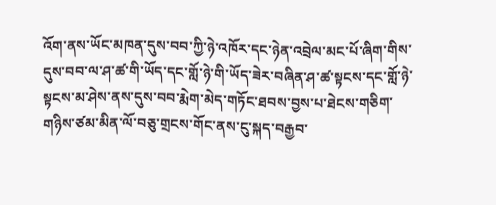འོག་ནས་ཡོང་མཁན་དུས་བབ་ཀྱི་ཉེ་འཁོར་དང་ཉེན་འབྲེལ་མང་པོ་ཞིག་གིས་དུས་བབ་ལ་ཤ་ཚ་གི་ཡོད་དང་གློ་ཉེ་གི་ཡོད་ཟེར་བཞིན་ཤ་ཚ་སྟངས་དང་གློ་ཉེ་སྟངས་མ་ཤེས་ནས་དུས་བབ་རྨེག་མེད་གཏོང་ཐབས་བྱས་པ་ཐེངས་གཅིག་གཉིས་ཙམ་མིན་ལོ་བཅུ་གྲངས་གོང་ནས་ངུ་སྐད་བརྒྱབ་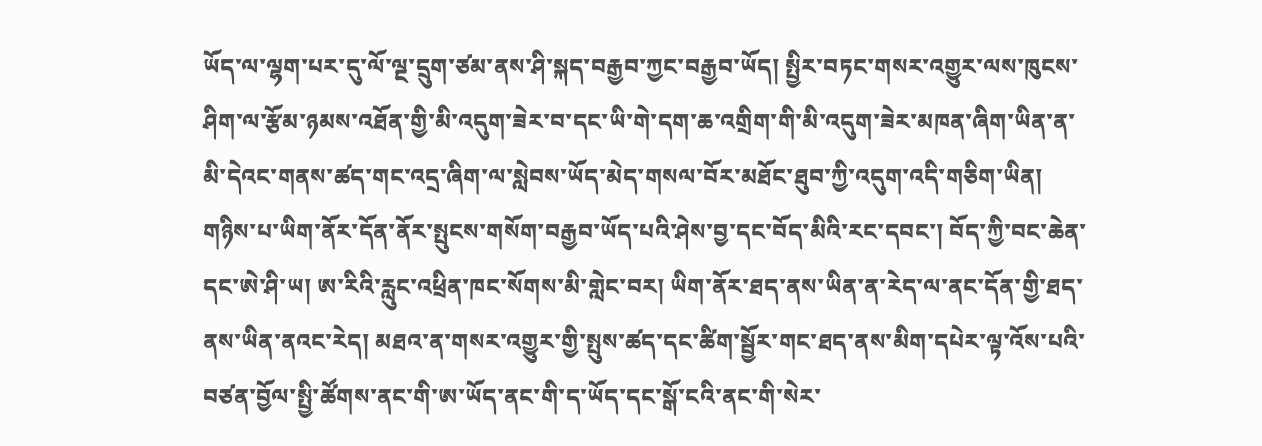ཡོད་ལ་ལྷག་པར་དུ་ལོ་ལྔ་དྲུག་ཙམ་ནས་ཤི་སྐད་བརྒྱབ་ཀྱང་བརྒྱབ་ཡོད། སྤྱིར་བཏང་གསར་འགྱུར་ལས་ཁུངས་ཤིག་ལ་རྩོམ་ཉམས་འཐོན་གྱི་མི་འདུག་ཟེར་བ་དང་ཡི་གེ་དག་ཆ་འགྲིག་གི་མི་འདུག་ཟེར་མཁན་ཞིག་ཡིན་ན་མི་དེའང་གནས་ཚད་གང་འདྲ་ཞིག་ལ་སླེབས་ཡོད་མེད་གསལ་བོར་མཐོང་ཐུབ་ཀྱི་འདུག་འདི་གཅིག་ཡིན།
གཉིས་པ་ཡིག་ནོར་དོན་ནོར་སྤུངས་གསོག་བརྒྱབ་ཡོད་པའི་ཤེས་བྱ་དང་བོད་མིའི་རང་དབང་། བོད་ཀྱི་བང་ཆེན་དང་ཨེ་ཤི་ཡ། ཨ་རིའི་རླུང་འཕྲིན་ཁང་སོགས་མི་གླེང་བར། ཡིག་ནོར་ཐད་ནས་ཡིན་ན་རེད་ལ་ནང་དོན་གྱི་ཐད་ནས་ཡིན་ནའང་རེད། མཐའ་ན་གསར་འགྱུར་གྱི་སྤུས་ཚད་དང་ཚིག་སྦྱོར་གང་ཐད་ནས་མིག་དཔེར་ལྟ་འོས་པའི་བཙན་བྱོལ་སྤྱི་ཚོགས་ནང་གི་ཨ་ཡོད་ནང་གི་ད་ཡོད་དང་སྒོ་ངའི་ནང་གི་སེར་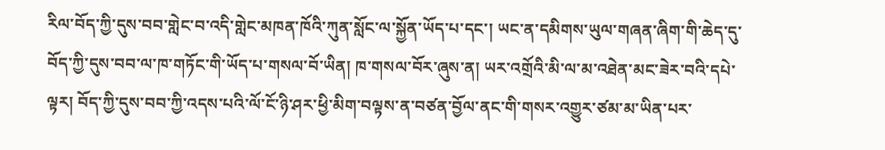རིལ་བོད་ཀྱི་དུས་བབ་གླེང་བ་འདི་གླེང་མཁན་ཁོའི་ཀུན་སློང་ལ་སྐྱོན་ཡོད་པ་དང་། ཡང་ན་དམིགས་ཡུལ་གཞན་ཞིག་གི་ཆེད་དུ་བོད་ཀྱི་དུས་བབ་ལ་ཁ་གཏོང་གི་ཡོད་པ་གསལ་བོ་ཡིན། ཁ་གསལ་བོར་ཞུས་ན། ཡར་འགྲོའི་མི་ལ་མ་འཐེན་མང་ཟེར་བའི་དཔེ་ལྟར། བོད་ཀྱི་དུས་བབ་ཀྱི་འདས་པའི་ལོ་ངོ་ཉི་ཤར་ཕྱི་མིག་བལྟས་ན་བཙན་བྱོལ་ནང་གི་གསར་འགྱུར་ཙམ་མ་ཡིན་པར་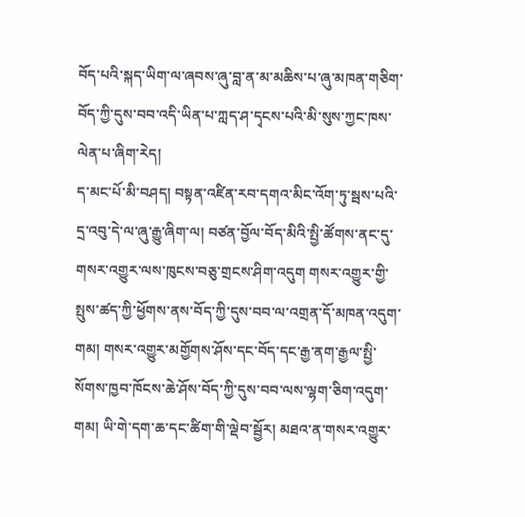བོད་པའི་སྐད་ཡིག་ལ་ཞབས་ཞུ་བླ་ན་མ་མཆིས་པ་ཞུ་མཁན་གཅིག་བོད་ཀྱི་དུས་བབ་འདི་ཡིན་པ་ཀླད་ཤ་དྭངས་པའི་མི་སུས་ཀྱང་ཁས་ལེན་པ་ཞིག་རེད།
ད་མང་པོ་མི་བཤད། བསྟན་འཛིན་རབ་དགའ་མིང་འོག་ཏུ་སྦས་པའི་དྲ་འབུ་དེ་ལ་ཞུ་རྒྱུ་ཞིག་ལ། བཙན་བྱོལ་བོད་མིའི་སྤྱི་ཚོགས་ནང་དུ་གསར་འགྱུར་ལས་ཁུངས་བཅུ་གྲངས་ཤིག་འདུག གསར་འགྱུར་གྱི་སྤུས་ཚད་ཀྱི་ཕྱོགས་ནས་བོད་ཀྱི་དུས་བབ་ལ་འགྲན་དོ་མཁན་འདུག་གམ། གསར་འགྱུར་མགྱོགས་ཤོས་དང་བོད་དང་རྒྱ་ནག་རྒྱལ་སྤྱི་སོགས་ཁྱབ་ཁོངས་ཆེ་ཤོས་བོད་ཀྱི་དུས་བབ་ལས་ལྷག་ཅིག་འདུག་གམ། ཡི་གེ་དག་ཆ་དང་ཚིག་གི་ལྡེབ་སྦྱོར། མཐའ་ན་གསར་འགྱུར་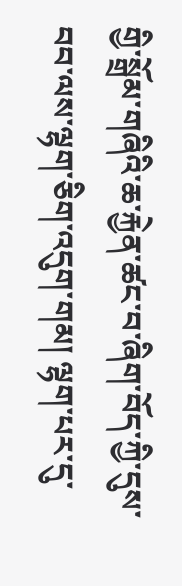གྱི་སྒྲོམ་གཞིའི་ཆ་རྐྱེན་ཚང་བ་ཞིག་བོད་ཀྱི་དུས་བབ་ལས་ལྷག་ཅིག་འདུག་གམ། ལྷག་པར་དུ་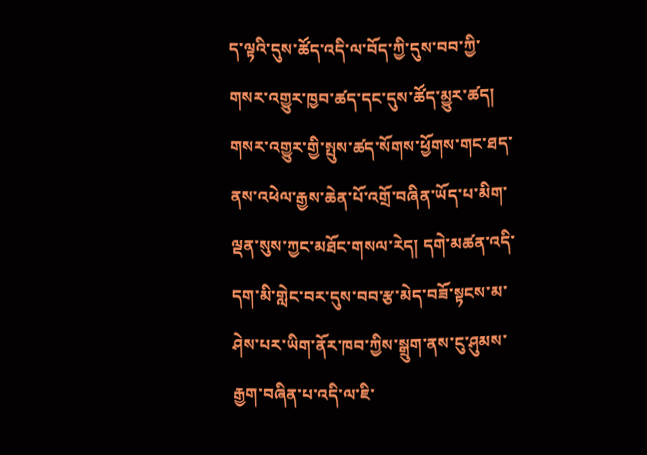ད་ལྟའི་དུས་ཚོད་འདི་ལ་བོད་ཀྱི་དུས་བབ་ཀྱི་གསར་འགྱུར་ཁྱབ་ཚད་དང་དུས་ཚོད་མྱུར་ཚད། གསར་འགྱུར་གྱི་སྤུས་ཚད་སོགས་ཕྱོགས་གང་ཐད་ནས་འཕེལ་རྒྱས་ཆེན་པོ་འགྲོ་བཞིན་ཡོད་པ་མིག་ལྡན་སུས་ཀྱང་མཐོང་གསལ་རེད། དགེ་མཚན་འདི་དག་མི་གླེང་བར་དུས་བབ་རྩ་མེད་བཟོ་སྟངས་མ་ཤེས་པར་ཡིག་ནོར་ཁབ་ཀྱིས་སྒྲུག་ནས་ངུ་ཤུམས་རྒྱག་བཞིན་པ་འདི་ལ་ཇི་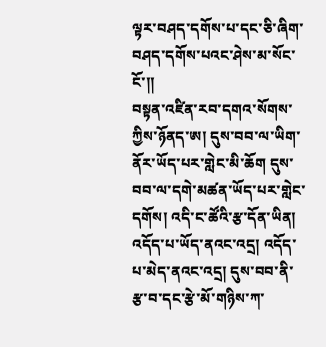ལྟར་བཤད་དགོས་པ་དང་ཅི་ཞིག་བཤད་དགོས་པའང་ཤེས་མ་སོང་ངོ་།།
བསྟན་འཛིན་རབ་དགའ་སོགས་ཀྱིས་ཉོནད་ཨ། དུས་བབ་ལ་ཡིག་ནོར་ཡོད་པར་གླེང་མི་ཆོག དུས་བབ་ལ་དགེ་མཚན་ཡོད་པར་གླེང་དགོས། འདི་ང་ཚོའི་རྩ་དོན་ཡིན། འདོད་པ་ཡོད་ནའང་འདྲ། འདོད་པ་མེད་ནའང་འདྲ། དུས་བབ་ནི་རྩ་བ་དང་རྩེ་མོ་གཉིས་ཀ་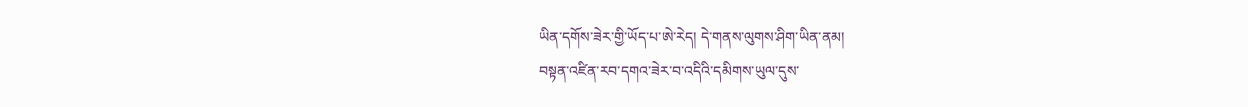ཡིན་དགོས་ཟེར་གྱི་ཡོད་པ་ཨེ་རེད། དེ་གནས་ལུགས་ཤིག་ཡིན་ནམ།
བསྟན་འཛིན་རབ་དགའ་ཟེར་བ་འདིའི་དམིགས་ཡུལ་དུས་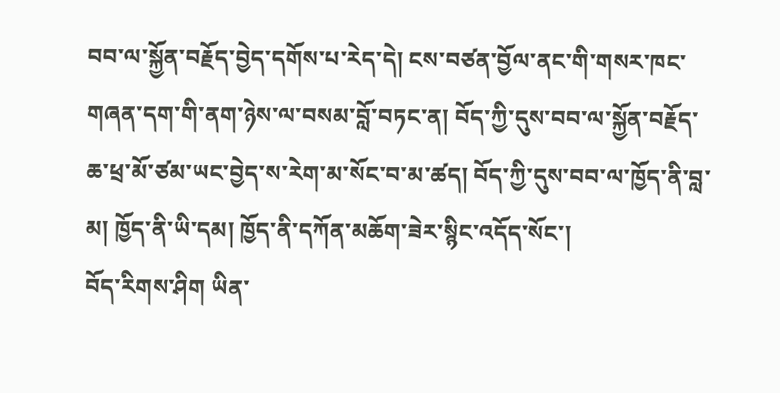བབ་ལ་སྐྱོན་བརྗོད་བྱེད་དགོས་པ་རེད་དེ། ངས་བཙན་བྱོལ་ནང་གི་གསར་ཁང་གཞན་དག་གི་ནག་ཉེས་ལ་བསམ་བློ་བཏང་ན། བོད་ཀྱི་དུས་བབ་ལ་སྐྱོན་བརྗོད་ཆ་ཕྲ་མོ་ཙམ་ཡང་བྱེད་ས་རེག་མ་སོང་བ་མ་ཚད། བོད་ཀྱི་དུས་བབ་ལ་ཁྱོད་ནི་བླ་མ། ཁྱོད་ནི་ཡི་དམ། ཁྱོད་ནི་དཀོན་མཆོག་ཟེར་སྙིང་འདོད་སོང་།
བོད་རིགས་ཤིག ཡིན་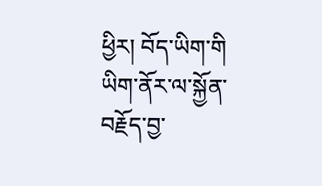ཕྱིར། བོད་ཡིག་གི ཡིག་ནོར་ལ་སྐྱོན་བརྗོད་བྱ་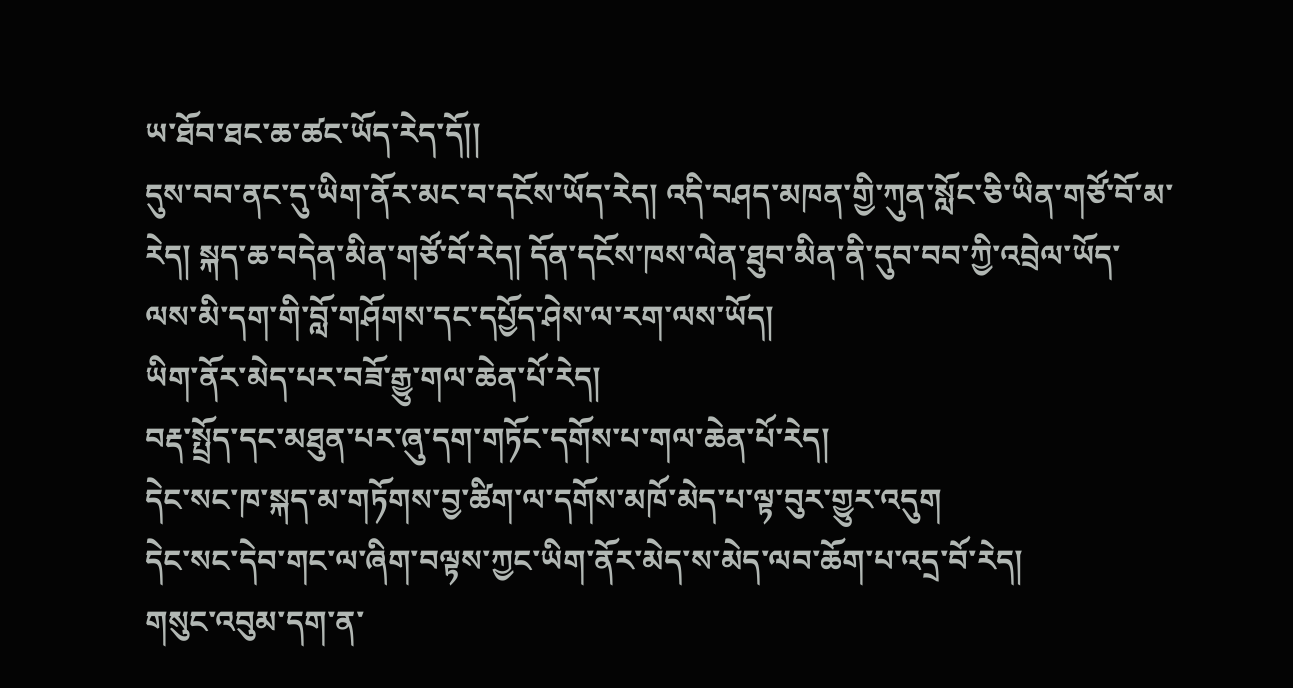ཡ་ཐོབ་ཐང་ཆ་ཚང་ཡོད་རེད་དོ།།
དུས་བབ་ནང་དུ་ཡིག་ནོར་མང་བ་དངོས་ཡོད་རེད། འདི་བཤད་མཁན་གྱི་ཀུན་སློང་ཅི་ཡིན་གཙོ་བོ་མ་རེད། སྐད་ཆ་བདེན་མིན་གཙོ་བོ་རེད། དོན་དངོས་ཁས་ལེན་ཐུབ་མིན་ནི་དུབ་བབ་ཀྱི་འབྲེལ་ཡོད་ལས་མི་དག་གི་བློ་གཤོགས་དང་དཔྱོད་ཤེས་ལ་རག་ལས་ཡོད།
ཡིག་ནོར་མེད་པར་བཟོ་རྒྱུ་གལ་ཆེན་པོ་རེད།
བརྡ་སྤྲོད་དང་མཐུན་པར་ཞུ་དག་གཏོང་དགོས་པ་གལ་ཆེན་པོ་རེད།
དེང་སང་ཁ་སྐད་མ་གཏོགས་བྱ་ཚིག་ལ་དགོས་མཁོ་མེད་པ་ལྟ་བུར་གྱུར་འདུག
དེང་སང་དེབ་གང་ལ་ཞིག་བལྟས་ཀྱང་ཡིག་ནོར་མེད་ས་མེད་ལབ་ཆོག་པ་འདྲ་བོ་རེད།
གསུང་འབུམ་དག་ན་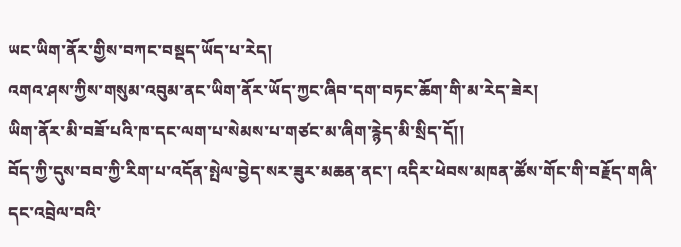ཡང་ཡིག་ནོར་གྱིས་བཀང་བསྡད་ཡོད་པ་རེད།
འགའ་ཤས་ཀྱིས་གསུམ་འབུམ་ནང་ཡིག་ནོར་ཡོད་ཀྱང་ཞིབ་དག་བཏང་ཆོག་གི་མ་རེད་ཟེར།
ཡིག་ནོར་མི་བཟོ་པའི་ཁ་དང་ལག་པ་སེམས་པ་གཙང་མ་ཞིག་རྙེད་མི་སྲིད་དོ།།
བོད་ཀྱི་དུས་བབ་ཀྱི་རིག་པ་འདོན་སྤེལ་བྱེད་སར་ཟུར་མཆན་ནང་། འདིར་ཕེབས་མཁན་ཚོས་གོང་གི་བརྗོད་གཞི་དང་འབྲེལ་བའི་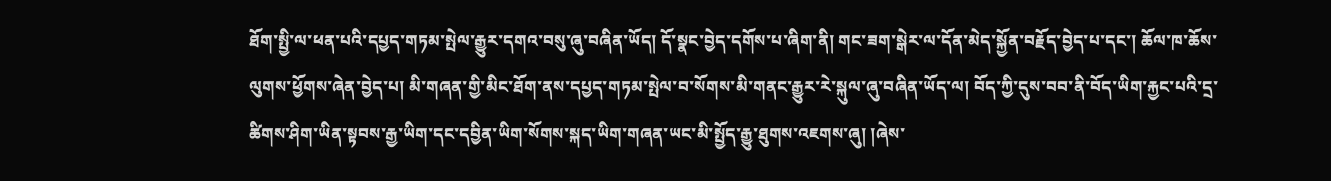ཐོག་སྤྱི་ལ་ཕན་པའི་དཔྱད་གཏམ་སྤེལ་རྒྱུར་དགའ་བསུ་ཞུ་བཞིན་ཡོད། དོ་སྣང་བྱེད་དགོས་པ་ཞིག་ནི། གང་ཟག་སྒེར་ལ་དོན་མེད་སྐྱོན་བརྗོད་བྱེད་པ་དང་། ཆོལ་ཁ་ཆོས་ལུགས་ཕྱོགས་ཞེན་བྱེད་པ། མི་གཞན་གྱི་མིང་ཐོག་ནས་དཔྱད་གཏམ་སྤེལ་བ་སོགས་མི་གནང་རྒྱུར་རེ་སྐུལ་ཞུ་བཞིན་ཡོད་ལ། བོད་ཀྱི་དུས་བབ་ནི་བོད་ཡིག་རྐྱང་པའི་དྲ་ཚིགས་ཤིག་ཡིན་སྟབས་རྒྱ་ཡིག་དང་དབྱིན་ཡིག་སོགས་སྐད་ཡིག་གཞན་ཡང་མི་སྤྱོད་རྒྱུ་ཐུགས་འཇགས་ཞུ། །ཞེས་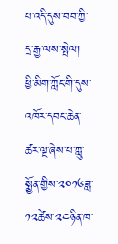པ་འདི་དུས་བབ་ཀྱི་དྲ་རྒྱ་ལས་སྤེལ།
ཕྱི་མིག་ཀློང་གི་དུས་འཁོར་དབང་ཆེན་ཚར་ལྔ་ཞེས་པ་ཀླུ་སྨྱོན་གྱིས་༢༠༡༦ཟླ་༡༢ཚེས་༢༤ཉིན་ཁ་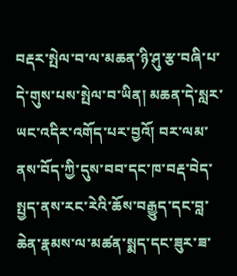བརྡར་སྤེལ་བ་ལ་མཆན་ཉི་ཤུ་རྩ་བཞི་པ་དེ་གུས་པས་སྤེལ་བ་ཡིན། མཆན་དེ་སླར་ཡང་འདིར་འགོད་པར་བྱའོ། བར་ལམ་ནས་བོད་ཀྱི་དུས་བབ་དང་ཁ་བརྡ་བེད་སྤྱད་ནས་རང་རེའི་ཆོས་བརྒྱུད་དང་བླ་ཆེན་རྣམས་ལ་མཚན་སྨད་དང་ཟུར་ཟ་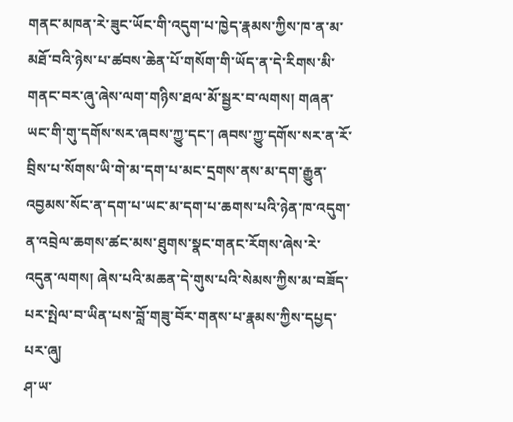གནང་མཁན་རེ་ཟུང་ཡོང་གི་འདུག་པ་ཁྱེད་རྣམས་ཀྱིས་ཁ་ན་མ་མཐོ་བའི་ཉེས་པ་ཚབས་ཆེན་པོ་གསོག་གི་ཡོད་ན་དེ་རིགས་མི་གནང་བར་ཞུ་ཞེས་ལག་གཉིས་ཐལ་མོ་སྦྱར་བ་ལགས། གཞན་ཡང་གི་གུ་དགོས་སར་ཞབས་ཀྱུ་དང་། ཞབས་ཀྱུ་དགོས་སར་ན་རོ་བྲིས་པ་སོགས་ཡི་གེ་མ་དག་པ་མང་དྲགས་ནས་མ་དག་རྒྱུན་འབྱམས་སོང་ན་དག་པ་ཡང་མ་དག་པ་ཆགས་པའི་ཉེན་ཁ་འདུག་ན་འབྲེལ་ཆགས་ཚང་མས་ཐུགས་སྣང་གནང་རོགས་ཞེས་རེ་འདུན་ལགས། ཞེས་པའི་མཆན་དེ་གུས་པའི་སེམས་ཀྱིས་མ་བཟོད་པར་སྤེལ་བ་ཡིན་པས་བློ་གཟུ་བོར་གནས་པ་རྣམས་ཀྱིས་དཔྱད་པར་ཞུ།
ཤ་ཡ་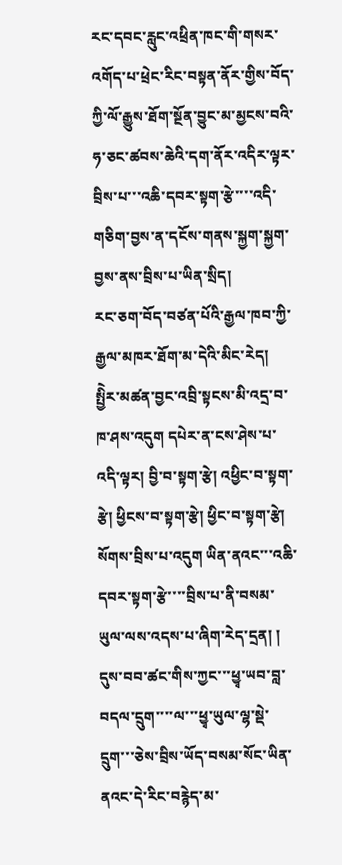རང་དབང་རླུང་འཕྲིན་ཁང་གི་གསར་འགོད་པ་ཕྲེང་རིང་བསྟན་ནོར་གྱིས་བོད་ཀྱི་ལོ་རྒྱུས་ཐོག་སྔོན་བྱུང་མ་མྱངས་བའི་ཧ་ཅང་ཚབས་ཆེའི་དག་ནོར་འདིར་ལྟར་བྲིས་པ་་་འཆི་དབར་སྟག་རྩེ་་་་འདི་གཅིག་བྱས་ན་དངོས་གནས་སྐྱག་སྐྱག་བྱས་ནས་བྲིས་པ་ཡིན་སྲིད།
རང་ཅག་བོད་བཙན་པོའི་རྒྱལ་ཁབ་ཀྱི་རྒྱལ་མཁར་ཐོག་མ་དེའི་མིང་རེད།
སྤྱིེར་མཚན་བྱང་འབྲི་སྟངས་མི་འདྲ་བ་ཁ་ཤས་འདུག དཔེར་ན་ངས་ཤེས་པ་འདི་ལྟར། བྱི་བ་སྟག་རྩེ། འཕྱིང་བ་སྟག་རྩེ། ཕྱིངས་བ་སྟག་རྩེ། ཕྱིང་བ་སྟག་རྩེ། སོགས་བྲིས་པ་འདུག ཡིན་ནའང་་་འཆི་དབར་སྟག་རྩེ་་་་བྲིས་པ་ནི་བསམ་ཡུལ་ལས་འདས་པ་ཞིག་རེད་དྲན། །
དུས་བབ་ཚང་གིས་ཀྱང་་་ཕྱྭ་ཡབ་བླ་བདལ་དྲུག་་་་ལ་་་ཕྱྭ་ཡུལ་ལྷ་སྡེ་དྲུག་་་ཅེས་བྲིས་ཡོད་བསམ་སོང་ཡིན་ནའང་དེ་རིང་བརྙེད་མ་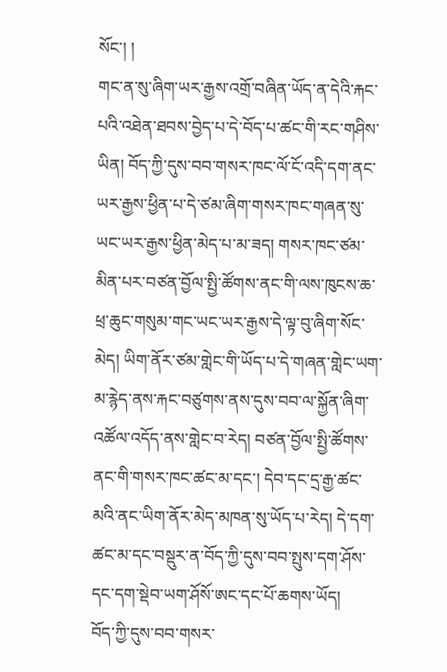སོང་། །
གང་ན་སུ་ཞིག་ཡར་རྒྱས་འགྲོ་བཞིན་ཡོད་ན་དེའི་རྐང་པའི་འཐེན་ཐབས་བྱེད་པ་དེ་བོད་པ་ཚང་གི་རང་གཤིས་ཡིན། བོད་ཀྱི་དུས་བབ་གསར་ཁང་ལོ་ངོ་འདི་དག་ནང་ཡར་རྒྱས་ཕྱིན་པ་དེ་ཙམ་ཞིག་གསར་ཁང་གཞན་སུ་ཡང་ཡར་རྒྱས་ཕྱིན་མེད་པ་མ་ཟད། གསར་ཁང་ཙམ་མིན་པར་བཙན་བྱོལ་སྤྱི་ཚོགས་ནང་གི་ལས་ཁུངས་ཆ་ཕྲ་ཆུང་གསུམ་གང་ཡང་ཡར་རྒྱས་དེ་ལྟ་བུ་ཞིག་སོང་མེད། ཡིག་ནོར་ཙམ་གླེང་གི་ཡོད་པ་དེ་གཞན་གླེང་ཡག་མ་རྙེད་ནས་རྐང་བཙུགས་ནས་དུས་བབ་ལ་སྐྱོན་ཞིག་འཚོལ་འདོད་ནས་གླེང་བ་རེད། བཙན་བྱོལ་སྤྱི་ཚོགས་ནང་གི་གསར་ཁང་ཚང་མ་དང་། དེབ་དང་དྲ་རྒྱ་ཚང་མའི་ནང་ཡིག་ནོར་མེད་མཁན་སུ་ཡོད་པ་རེད། དེ་དག་ཚང་མ་དང་བསྡུར་ན་བོད་ཀྱི་དུས་བབ་སྤུས་དག་ཤོས་དང་དག་སྡེབ་ཡག་ཤོསོ་ཨང་དང་པོ་ཆགས་ཡོད།
བོད་ཀྱི་དུས་བབ་གསར་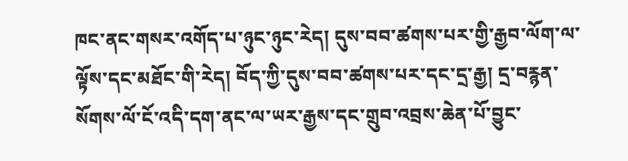ཁང་ནང་གསར་འགོད་པ་ཉུང་ཉུང་རེད། དུས་བབ་ཚགས་པར་གྱི་རྒྱབ་ལོག་ལ་ལྟོས་དང་མཐོང་གི་རེད། བོད་ཀྱི་དུས་བབ་ཚགས་པར་དང་དྲ་རྒྱ། དྲ་བརྙན་སོགས་ལོ་ངོ་འདི་དག་ནང་ལ་ཡར་རྒྱས་དང་གྲུབ་འབྲས་ཆེན་པོ་བྱུང་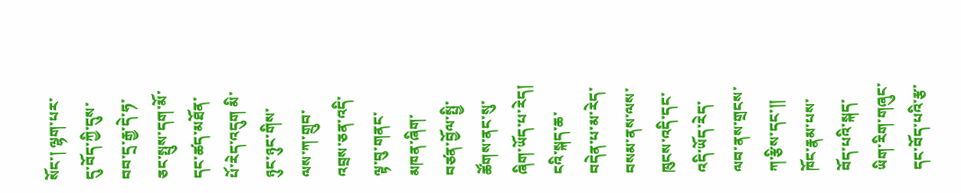སོང་། ལྷག་པར་དུ་བོད་ཀྱི་དུས་བབ་དྲ་རྒྱ་དེ་ཧ་ཅང་སྤུས་དག་མོ་དང་ཚད་མཐོན་པོ་རེད་འདུག མི་ཉུང་ཉུང་གིས་ལས་ཀ་གྲུབ་འབྲས་ཅན་འདི་ལྟ་བུ་གནང་མཁན་ཞིག་བཙན་བྱོལ་སྤྱི་ཚོགས་ནང་སུ་ཞིག་ཡོད་པ་རེད། ངའི་སྐད་ཆ་བདེན་པ་མ་རེད་བསམ་ནས་ལས་ཁུངས་འདི་དང་འདི་ཡོད་རེད་ལབ་ནས་གྲངས་ཀ་རྩིས་དང་།། ཁོང་རྣམ་པས་བོད་པའི་སྐད་ཡིག་རིག་གཞུང་དང་བོད་པའི་རྩ་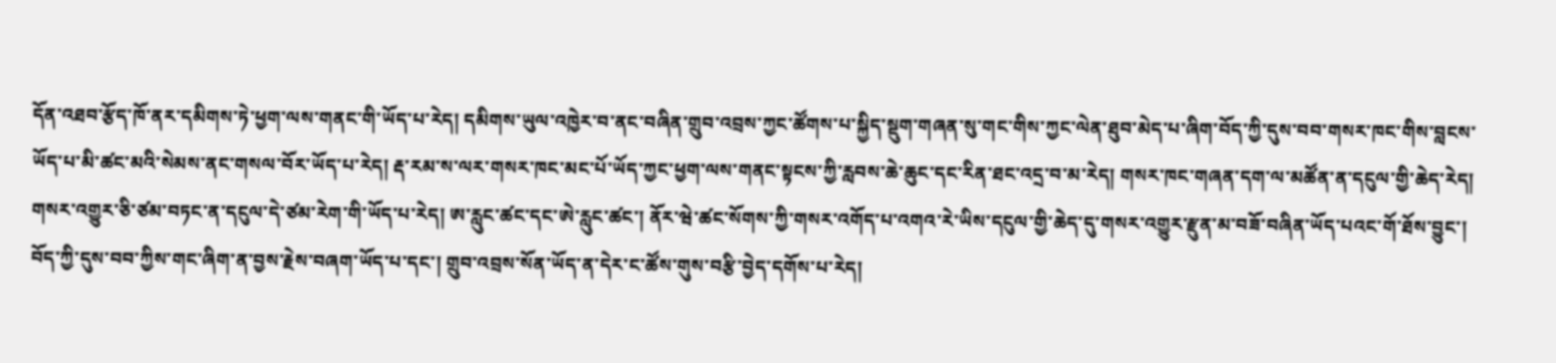དོན་འཐབ་རྩོད་ཁོ་ནར་དམིགས་ཏེ་ཕྱག་ལས་གནང་གི་ཡོད་པ་རེད། དམིགས་ཡུལ་འཁྱེར་བ་ནང་བཞིན་གྲུབ་འབྲས་ཀྱང་ཚོགས་པ་སྐྱིད་སྡུག་གཞན་སུ་གང་གིས་ཀྱང་ལེན་ཐུབ་མེད་པ་ཞིག་བོད་ཀྱི་དུས་བབ་གསར་ཁང་གིས་བླངས་ཡོད་པ་མི་ཚང་མའི་སེམས་ནང་གསལ་བོར་ཡོད་པ་རེད། རྡ་རམ་ས་ལར་གསར་ཁང་མང་པོ་ཡོད་ཀྱང་ཕྱག་ལས་གནང་སྟངས་ཀྱི་རླབས་ཆེ་ཆུང་དང་རིན་ཐང་འདྲ་བ་མ་རེད། གསར་ཁང་གཞན་དག་ལ་མཚོན་ན་དངུལ་གྱི་ཆེད་རེད། གསར་འགྱུར་ཅི་ཙམ་བཏང་ན་དངུལ་དེ་ཙམ་རེག་གི་ཡོད་པ་རེད། ཨ་རླུང་ཚང་དང་ཨེ་རླུང་ཚང་། ནོར་ཝེ་ཚང་སོགས་ཀྱི་གསར་འགོད་པ་འགའ་རེ་ཡིས་དངུལ་གྱི་ཆེད་དུ་གསར་འགྱུར་རྫུན་མ་བཟོ་བཞིན་ཡོད་པའང་གོ་ཐོས་བྱུང་།
བོད་ཀྱི་དུས་བབ་ཀྱིས་གང་ཞིག་ན་བྱས་རྗེས་བཞག་ཡོད་པ་དང་། གྲུབ་འབྲས་སོན་ཡོད་ན་དེར་ང་ཚོས་གུས་བརྩི་བྱེད་དགོས་པ་རེད།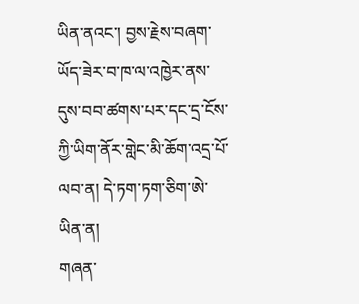ཡིན་ནའང་། བྱས་རྗེས་བཞག་ཡོད་ཟེར་བ་ཁ་ལ་འཁྱེར་ནས་དུས་བབ་ཚགས་པར་དང་དྲ་ངོས་ཀྱི་ཡིག་ནོར་གླེང་མི་ཆོག་འདྲ་པོ་ལབ་ན། དེ་ཏག་ཏག་ཅིག་ཨེ་ཡིན་ན།
གཞན་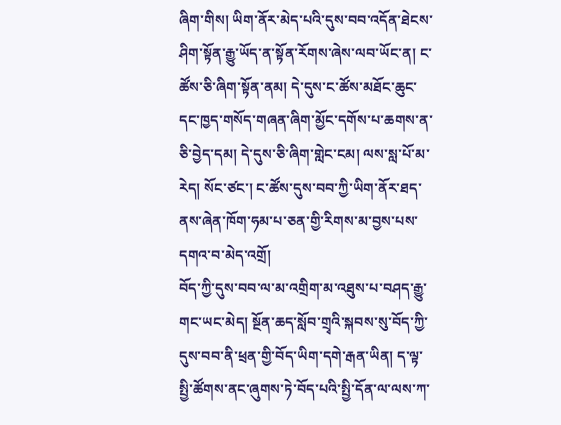ཞིག་གིས། ཡིག་ནོར་མེད་པའི་དུས་བབ་འདོན་ཐེངས་ཤིག་སྟོན་རྒྱུ་ཡོད་ན་སྟོན་རོགས་ཞེས་ལབ་ཡོང་ན། ང་ཚོས་ཅི་ཞིག་སྟོན་ནམ། དེ་དུས་ང་ཚོས་མཐོང་ཆུང་དང་ཁྱད་གསོད་གཞན་ཞིག་མྱོང་དགོས་པ་ཆགས་ན་ཅི་བྱེད་དམ། དེ་དུས་ཅི་ཞིག་གླེང་ངམ། ལས་སླ་པོ་མ་རེད། སོང་ཙང་། ང་ཚོས་དུས་བབ་ཀྱི་ཡིག་ནོར་ཐད་ནས་ཞེན་ཁོག་ཧམ་པ་ཅན་གྱི་རིགས་མ་བྱས་པས་དགའ་བ་མེད་འགྲོ།
བོད་ཀྱི་དུས་བབ་ལ་མ་འགྲིག་མ་འཐུས་པ་བཤད་རྒྱུ་གང་ཡང་མེད། སྔོན་ཆད་སློབ་གྲྭའི་སྐབས་སུ་བོད་ཀྱི་དུས་བབ་ནི་ཕྲན་གྱི་བོད་ཡིག་དགེ་རྒན་ཡིན། ད་ལྟ་སྤྱི་ཚོགས་ནང་ཞུགས་ཏེ་བོད་པའི་སྤྱི་དོན་ལ་ལས་ཀ་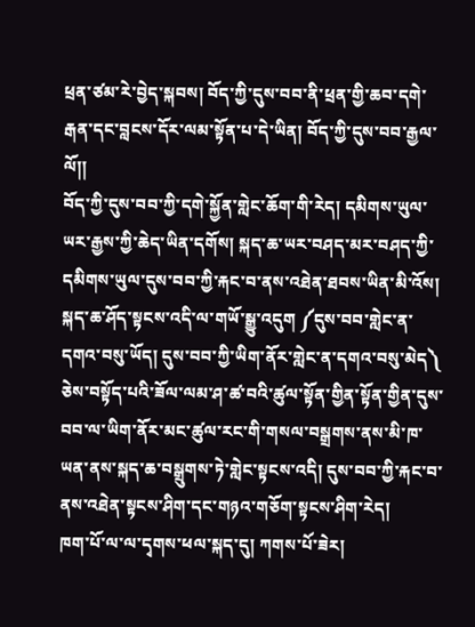ཕྲན་ཙམ་རེ་བྱེད་སྐབས། བོད་ཀྱི་དུས་བབ་ནི་ཕྲན་གྱི་ཆབ་དགེ་རྒན་དང་བླངས་དོར་ལམ་སྟོན་པ་དེ་ཡིན། བོད་ཀྱི་དུས་བབ་རྒྱལ་ལོ།།
བོད་ཀྱི་དུས་བབ་ཀྱི་དགེ་སྐྱོན་གླེང་ཆོག་གི་རེད། དམིགས་ཡུལ་ཡར་རྒྱས་ཀྱི་ཆེད་ཡིན་དགོས། སྐད་ཆ་ཡར་བཤད་མར་བཤད་ཀྱི་དམིགས་ཡུལ་དུས་བབ་ཀྱི་རྐང་བ་ནས་འཐེན་ཐབས་ཡིན་མི་འོས།
སྐད་ཆ་ཤོད་སྟངས་འདི་ལ་གཡོ་སྒྱུ་འདུག ༼དུས་བབ་གླེང་ན་དགའ་བསུ་ཡོད། དུས་བབ་ཀྱི་ཡིག་ནོར་གླེང་ན་དགའ་བསུ་མེད༽ ཅེས་བསྟོད་པའི་ཟོལ་ལམ་ཤ་ཚ་བའི་ཚུལ་སྟོན་གྱིན་སྟོན་གྱིན་དུས་བབ་ལ་ཡིག་ནོར་མང་ཚུལ་རང་གི་གསལ་བསྒྲགས་ནས་མི་ཁ་ཡན་ནས་སྐད་ཆ་བསྒྲུགས་ཏེ་གླེང་སྟངས་འདི། དུས་བབ་ཀྱི་རྐང་བ་ནས་འཐེན་སྟངས་ཤིག་དང་གཉའ་གཅོག་སྟངས་ཤིག་རེད།
ཁག་པོ་ལ་ལ་དྭགས་ཕལ་སྐད་དུ། ཀགས་པོ་ཟེར།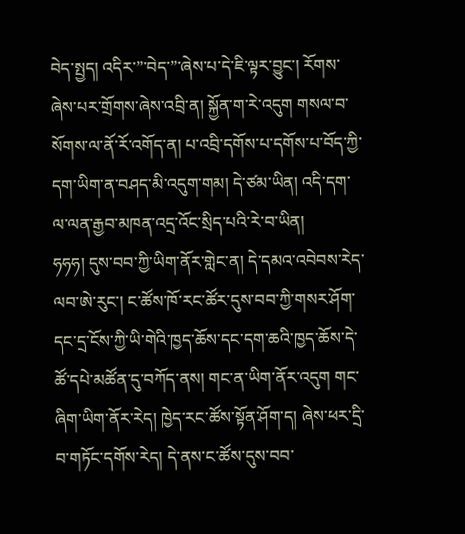བེད་སྤྱད། འདིར་”་བེད་”་ཞེས་པ་དེ་ཇི་ལྟར་བྱུང་། རོགས་ཞེས་པར་གྲོགས་ཞེས་འབྲི་ན། སྐྱོན་ག་རེ་འདུག གསལ་བ་སོགས་ལ་ནོ་རོ་འགོད་ན། པ་འབྲི་དགོས་པ་དགོས་པ་བོད་ཀྱི་དག་ཡིག་ན་བཤད་མི་འདུག་གམ། དེ་ཙམ་ཡིན། འདི་དག་ལ་ལན་རྒྱབ་མཁན་འདྲ་འོང་སྲིད་པའི་རེ་བ་ཡིན།
ཧཧཧ། དུས་བབ་ཀྱི་ཡིག་ནོར་གླེང་ན། དེ་དམའ་འབེབས་རེད་ལབ་ཨེ་རུང་། ང་ཚོས་ཁོ་རང་ཚོར་དུས་བབ་ཀྱི་གསར་ཤོག་དང་དྲ་ངོས་ཀྱི་ཡི་གེའི་ཁྱད་ཆོས་དང་དག་ཆའི་ཁྱད་ཆོས་དེ་ཚོ་དཔེ་མཚོན་དུ་བཀོད་ནས། གང་ན་ཡིག་ནོར་འདུག གང་ཞིག་ཡིག་ནོར་རེད། ཁྱེད་རང་ཚོས་སྟོན་ཤོག་ད། ཞེས་ཕར་དྲི་བ་གཏོང་དགོས་རེད། དེ་ནས་ང་ཚོས་དུས་བབ་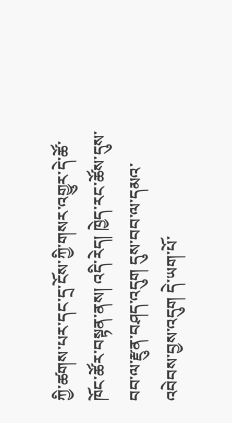ཀྱི་ཚགས་པར་དང་དྲ་ངོས་ཀྱི་གསར་འགྱུར་དེ་ཚོ་ཁོང་ཚོར་བསྟན་ནས། འདི་རེད། ཁྱེད་རང་ཚོས་དུས་བབ་ལ་རྫུན་བཤད་འདུག དུས་བབ་ལ་དམའ་འབེབས་བྱས་འདུག དེ་ཡག་པོ་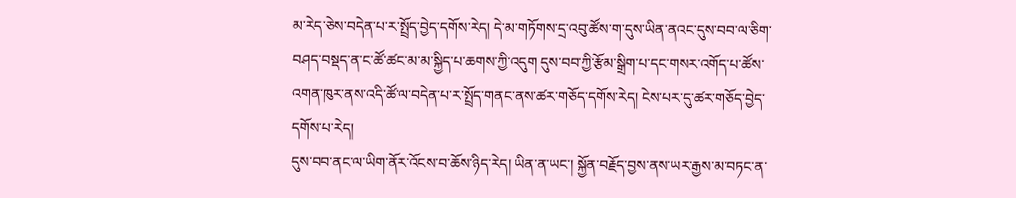མ་རེད་ཅེས་བདེན་པ་ར་སྤྲོད་བྱེད་དགོས་རེད། དེ་མ་གཏོགས་དྲ་འབུ་ཚོས་ག་དུས་ཡིན་ནའང་དུས་བབ་ལ་ཅིག་བཤད་བསྡད་ན་ང་ཚོ་ཚང་མ་མ་སྐྱིད་པ་ཆགས་ཀྱི་འདུག དུས་བབ་ཀྱི་རྩོམ་སྒྲིག་པ་དང་གསར་འགོད་པ་ཚོས་འགན་ཁུར་ནས་འདི་ཚོ་ལ་བདེན་པ་ར་སྤྲོད་གནང་ནས་ཚར་གཅོད་དགོས་རེད། ངེས་པར་དུ་ཚར་གཅོད་བྱེད་དགོས་པ་རེད།
དུས་བབ་ནང་ལ་ཡིག་ནོར་འོངས་བ་ཆོས་ཉིད་རེད། ཡིན་ན་ཡང་། སྐྱོན་བརྗོད་བྱས་ནས་ཡར་རྒྱས་མ་བཏང་ན་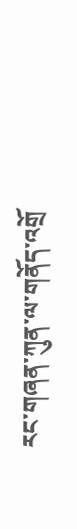རང་གཞན་ཀུན་ལ་གནོད་འགྲོ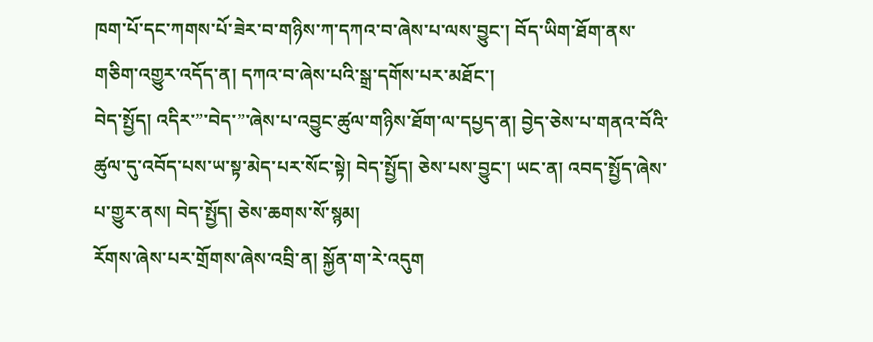ཁག་པོ་དང་ཀགས་པོ་ཟེར་བ་གཉིས་ཀ་དཀའ་བ་ཞེས་པ་ལས་བྱུང་། བོད་ཡིག་ཐོག་ནས་གཅིག་འགྱུར་འདོད་ན། དཀའ་བ་ཞེས་པའི་སྒྲ་དགོས་པར་མཐོང་།
བེད་སྤྱོད། འདིར་”་བེད་”་ཞེས་པ་འབྱུང་ཚུལ་གཉིས་ཐོག་ལ་དཔྱད་ན། བྱེད་ཅེས་པ་གནའ་བོའི་ཚུལ་དུ་འབོད་པས་ཡ་སྟ་མེད་པར་སོང་སྟེ། བེད་སྤྱོད། ཅེས་པས་བྱུང་། ཡང་ན། འབད་སྤྱོད་ཞེས་པ་གྱུར་ནས། བེད་སྤྱོད། ཅེས་ཆགས་སོ་སྙམ།
རོགས་ཞེས་པར་གྲོགས་ཞེས་འབྲི་ན། སྐྱོན་ག་རེ་འདུག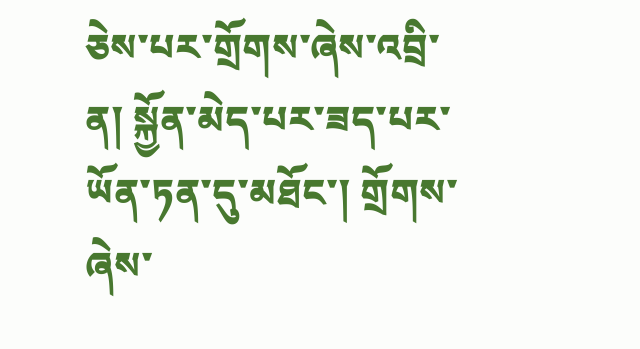ཅེས་པར་གྲོགས་ཞེས་འབྲི་ན། སྐྱོན་མེད་པར་ཟད་པར་ཡོན་ཏན་དུ་མཐོང་། གྲོགས་ཞེས་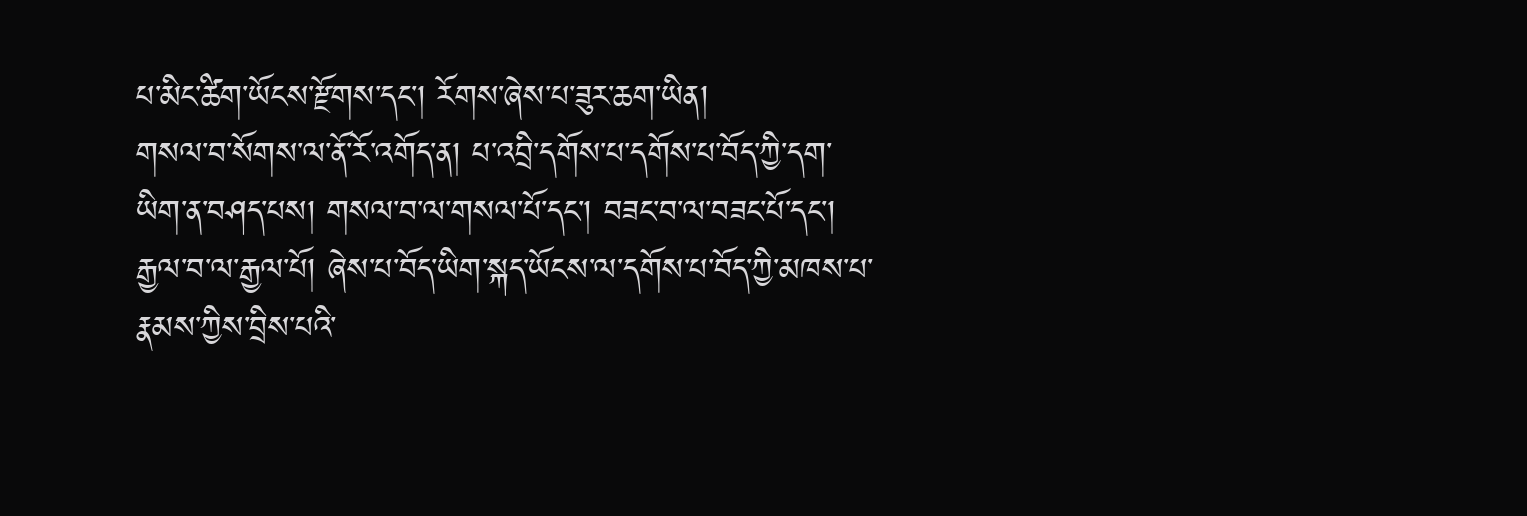པ་མིང་ཚིག་ཡོངས་རྫོགས་དང་། རོགས་ཞེས་པ་ཟུར་ཆག་ཡིན།
གསལ་བ་སོགས་ལ་ནོ་རོ་འགོད་ན། པ་འབྲི་དགོས་པ་དགོས་པ་བོད་ཀྱི་དག་ཡིག་ན་བཤད་པས། གསལ་བ་ལ་གསལ་པོ་དང་། བཟང་བ་ལ་བཟང་པོ་དང་། རྒྱལ་བ་ལ་རྒྱལ་པོ། ཞེས་པ་བོད་ཡིག་སྐད་ཡོངས་ལ་དགོས་པ་བོད་ཀྱི་མཁས་པ་རྣམས་ཀྱིས་བྲིས་པའི་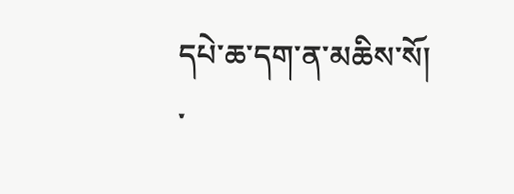དཔེ་ཆ་དག་ན་མཆིས་སོ།
་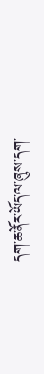དག་ཆ་ནོར་ཡོད་ལ་ཞུས་དག་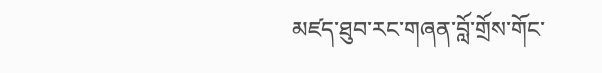མཛད་ཐུབ་རང་གཞན་བློ་གྲོས་གོང་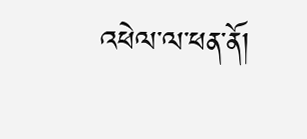འཕེལ་ལ་ཕན་ནོ།